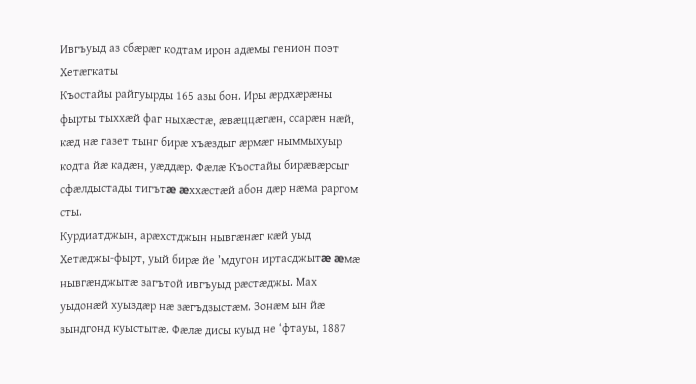Ивгъуыд аз сбæрæг кодтам ирон адæмы генион поэт Хетæгкаты
Къостайы райгуырды 165 азы бон. Иры æрдхæрæны фырты тыххæй фаг ныхæстæ, æвæццæгæн, ссарæн нæй, кæд нæ газет тынг бирæ хъæздыг æрмæг ныммыхуыр кодта йæ кадæн, уæддæр. Фæлæ Къостайы бирæвæрсыг сфæлдыстады тигътæ æххæстæй абон дæр нæма раргом сты.
Курдиатджын, арæхстджын нывгæнæг кæй уыд Хетæджы-фырт, уый бирæ йе ’мдугон иртасджытæ æмæ нывгæнджытæ загътой ивгъуыд рæстæджы. Мах уыдонæй хуыздæр нæ зæгъдзыстæм. Зонæм ын йæ зындгонд куыстытæ. Фæлæ дисы куыд не ‘фтауы, 1887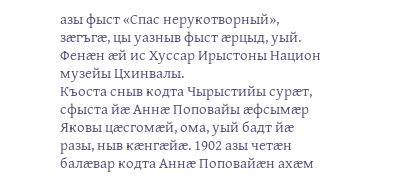азы фыст «Спас нерукотворный», зæгъгæ, цы уазныв фыст æрцыд, уый. Фенæн æй ис Хуссар Ирыстоны Национ музейы Цхинвалы.
Къоста сныв кодта Чырыстийы сурæт, сфыста йæ Аннæ Поповайы æфсымæр Яковы цæсгомæй, ома, уый бадт йæ разы, ныв кæнгæйæ. 1902 азы четæн балæвар кодта Аннæ Поповайæн ахæм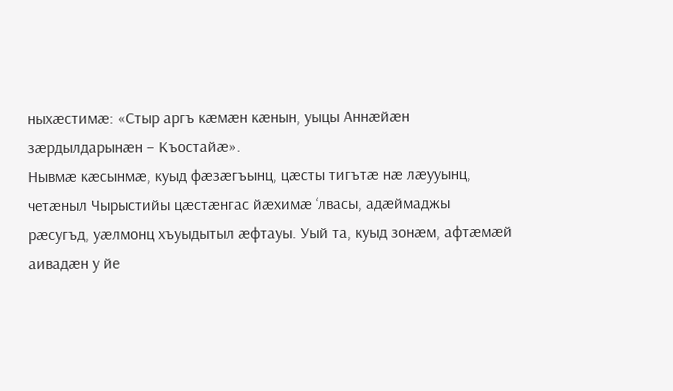ныхæстимæ: «Стыр аргъ кæмæн кæнын, уыцы Аннæйæн зæрдылдарынæн – Къостайæ».
Нывмæ кæсынмæ, куыд фæзæгъынц, цæсты тигътæ нæ лæууынц, четæныл Чырыстийы цæстæнгас йæхимæ ‘лвасы, адæймаджы рæсугъд, уæлмонц хъуыдытыл æфтауы. Уый та, куыд зонæм, афтæмæй аивадæн у йе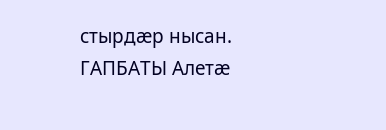стырдæр нысан.
ГАПБАТЫ Алетæ